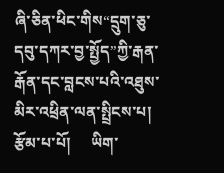ཞི་ཅིན་ཕིང་གིས“དྲུག་ཅུ་དབུ་དཀར་བྱ་སྤྱོད”ཀྱི་རྒན་རྒོན་དང་བླངས་པའི་འཐུས་མིར་འཕྲིན་ལན་སྤྲིངས་པ།
རྩོམ་པ་པོ།     ཡིག་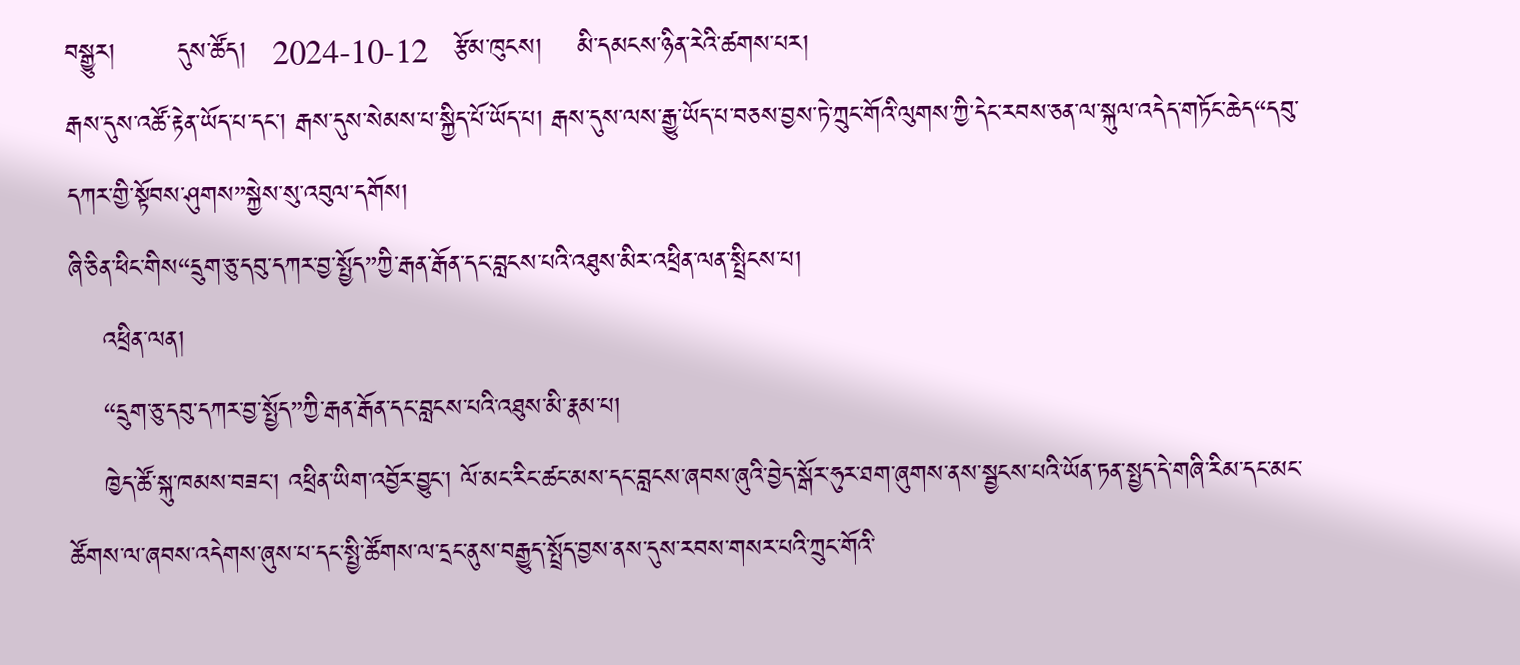བསྒྱུར།       དུས་ཚོད།   2024-10-12   རྩོམ་ཁུངས།    མི་དམངས་ཉིན་རེའི་ཚགས་པར།
རྒས་དུས་འཚོ་རྟེན་ཡོད་པ་དང་། རྒས་དུས་སེམས་པ་སྐྱིད་པོ་ཡོད་པ། རྒས་དུས་ལས་རྒྱུ་ཡོད་པ་བཅས་བྱས་ཏེ་ཀྲུང་གོའི་ལུགས་ཀྱི་དེང་རབས་ཅན་ལ་སྐུལ་འདེད་གཏོང་ཆེད“དབུ་དཀར་གྱི་སྟོབས་ཤུགས”སྐྱེས་སུ་འབུལ་དགོས།
ཞི་ཅིན་ཕིང་གིས“དྲུག་ཅུ་དབུ་དཀར་བྱ་སྤྱོད”ཀྱི་རྒན་རྒོན་དང་བླངས་པའི་འཐུས་མིར་འཕྲིན་ལན་སྤྲིངས་པ།
    འཕྲིན་ལན།
    “དྲུག་ཅུ་དབུ་དཀར་བྱ་སྤྱོད”ཀྱི་རྒན་རྒོན་དང་བླངས་པའི་འཐུས་མི་རྣམ་པ།
    ཁྱེད་ཚོ་སྐུ་ཁམས་བཟང་། འཕྲིན་ཡིག་འབྱོར་བྱུང་། ལོ་མང་རིང་ཚང་མས་དང་བླངས་ཞབས་ཞུའི་བྱེད་སྒོར་ཧུར་ཐག་ཞུགས་ནས་སྦྱངས་པའི་ཡོན་ཏན་སྤྱད་དེ་གཞི་རིམ་དང་མང་ཚོགས་ལ་ཞབས་འདེགས་ཞུས་པ་དང་སྤྱི་ཚོགས་ལ་དྲང་ནུས་བརྒྱུད་སྤྲོད་བྱས་ནས་དུས་རབས་གསར་པའི་ཀྲུང་གོའི་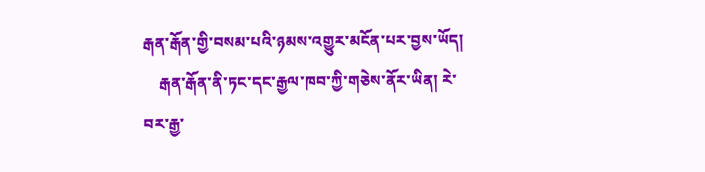རྒན་རྒོན་གྱི་བསམ་པའི་ཉམས་འགྱུར་མངོན་པར་བྱས་ཡོད།
    རྒན་རྒོན་ནི་ཏང་དང་རྒྱལ་ཁབ་ཀྱི་གཅེས་ནོར་ཡིན། རེ་བར་རྒྱ་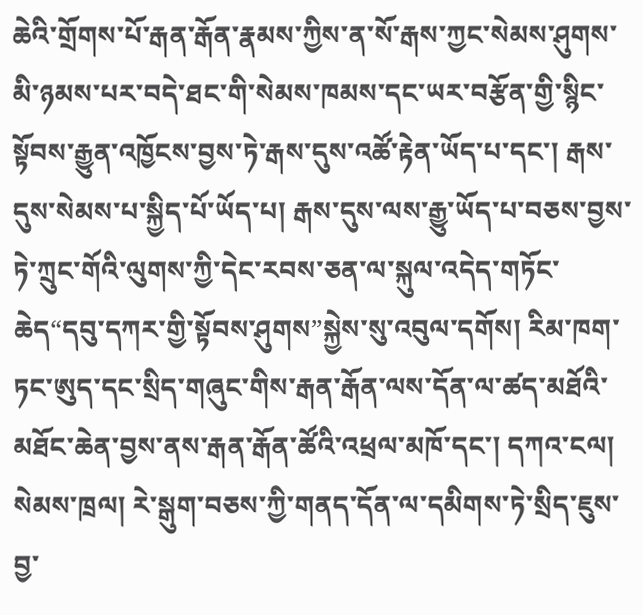ཆེའི་གྲོགས་པོ་རྒན་རྒོན་རྣམས་ཀྱིས་ན་སོ་རྒས་ཀྱང་སེམས་ཤུགས་མི་ཉམས་པར་བདེ་ཐང་གི་སེམས་ཁམས་དང་ཡར་བརྩོན་གྱི་སྙིང་སྟོབས་རྒྱུན་འཁྱོངས་བྱས་ཏེ་རྒས་དུས་འཚོ་རྟེན་ཡོད་པ་དང་། རྒས་དུས་སེམས་པ་སྐྱིད་པོ་ཡོད་པ། རྒས་དུས་ལས་རྒྱུ་ཡོད་པ་བཅས་བྱས་ཏེ་ཀྲུང་གོའི་ལུགས་ཀྱི་དེང་རབས་ཅན་ལ་སྐུལ་འདེད་གཏོང་ཆེད“དབུ་དཀར་གྱི་སྟོབས་ཤུགས”སྐྱེས་སུ་འབུལ་དགོས། རིམ་ཁག་ཏང་ཨུད་དང་སྲིད་གཞུང་གིས་རྒན་རྒོན་ལས་དོན་ལ་ཚད་མཐོའི་མཐོང་ཆེན་བྱས་ནས་རྒན་རྒོན་ཚོའི་འཕྲལ་མཁོ་དང་། དཀའ་ངལ། སེམས་ཁྲལ། རེ་སྒུག་བཅས་ཀྱི་གནད་དོན་ལ་དམིགས་ཏེ་སྲིད་ཇུས་བྱ་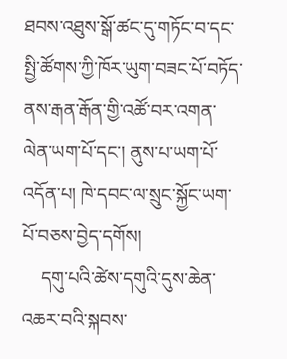ཐབས་འཐུས་སྒོ་ཚང་དུ་གཏོང་བ་དང་སྤྱི་ཚོགས་ཀྱི་ཁོར་ཡུག་བཟང་པོ་བཏོད་ནས་རྒན་རྒོན་གྱི་འཚོ་བར་འགན་ལེན་ཡག་པོ་དང་། ནུས་པ་ཡག་པོ་འདོན་པ། ཁེ་དབང་ལ་སྲུང་སྐྱོང་ཡག་པོ་བཅས་བྱེད་དགོས།
    དགུ་པའི་ཚེས་དགུའི་དུས་ཆེན་འཆར་བའི་སྐབས་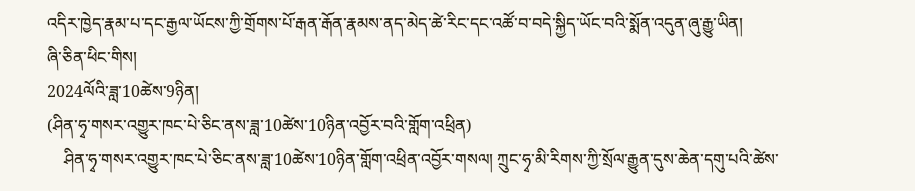འདིར་ཁྱེད་རྣམ་པ་དང་རྒྱལ་ཡོངས་ཀྱི་གྲོགས་པོ་རྒན་རྒོན་རྣམས་ནད་མེད་ཚེ་རིང་དང་འཚོ་བ་བདེ་སྐྱིད་ཡོང་བའི་སྨོན་འདུན་ཞུ་རྒྱུ་ཡིན།
ཞི་ཅིན་ཕིང་གིས།
2024ལོའི་ཟླ་10ཚེས་9ཉིན།
(ཤིན་ཧྭ་གསར་འགྱུར་ཁང་པེ་ཅིང་ནས་ཟླ་10ཚེས་10ཉིན་འབྱོར་བའི་གློག་འཕྲིན)
    ཤིན་ཧྭ་གསར་འགྱུར་ཁང་པེ་ཅིང་ནས་ཟླ་10ཚེས་10ཉིན་གློག་འཕྲིན་འབྱོར་གསལ། ཀྲུང་ཧྭ་མི་རིགས་ཀྱི་སྲོལ་རྒྱུན་དུས་ཆེན་དགུ་པའི་ཚེས་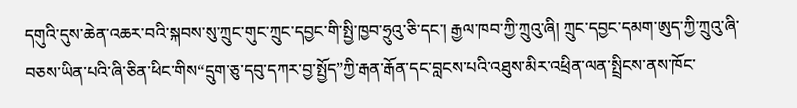དགུའི་དུས་ཆེན་འཆར་བའི་སྐབས་སུ་ཀྲུང་གུང་ཀྲུང་དབྱང་གི་སྤྱི་ཁྱབ་ཧྲུའུ་ཅི་དང་། རྒྱལ་ཁབ་ཀྱི་ཀྲུའུ་ཞི། ཀྲུང་དབྱང་དམག་ཨུད་ཀྱི་ཀྲུའུ་ཞི་བཅས་ཡིན་པའི་ཞི་ཅིན་ཕིང་གིས“དྲུག་ཅུ་དབུ་དཀར་བྱ་སྤྱོད”ཀྱི་རྒན་རྒོན་དང་བླངས་པའི་འཐུས་མིར་འཕྲིན་ལན་སྤྲིངས་ནས་ཁོང་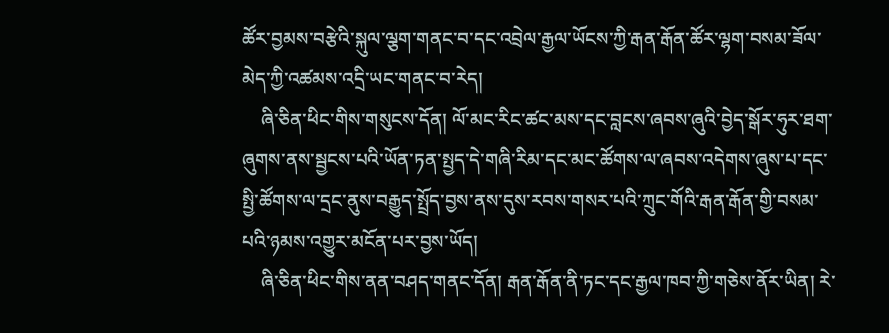ཚོར་བྱམས་བརྩེའི་སྐུལ་ལྕག་གནང་བ་དང་འབྲེལ་རྒྱལ་ཡོངས་ཀྱི་རྒན་རྒོན་ཚོར་ལྷག་བསམ་ཟོལ་མེད་ཀྱི་འཚམས་འདྲི་ཡང་གནང་བ་རེད།
    ཞི་ཅིན་ཕིང་གིས་གསུངས་དོན། ལོ་མང་རིང་ཚང་མས་དང་བླངས་ཞབས་ཞུའི་བྱེད་སྒོར་ཧུར་ཐག་ཞུགས་ནས་སྦྱངས་པའི་ཡོན་ཏན་སྤྱད་དེ་གཞི་རིམ་དང་མང་ཚོགས་ལ་ཞབས་འདེགས་ཞུས་པ་དང་སྤྱི་ཚོགས་ལ་དྲང་ནུས་བརྒྱུད་སྤྲོད་བྱས་ནས་དུས་རབས་གསར་པའི་ཀྲུང་གོའི་རྒན་རྒོན་གྱི་བསམ་པའི་ཉམས་འགྱུར་མངོན་པར་བྱས་ཡོད།
    ཞི་ཅིན་ཕིང་གིས་ནན་བཤད་གནང་དོན། རྒན་རྒོན་ནི་ཏང་དང་རྒྱལ་ཁབ་ཀྱི་གཅེས་ནོར་ཡིན། རེ་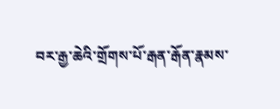བར་རྒྱ་ཆེའི་གྲོགས་པོ་རྒན་རྒོན་རྣམས་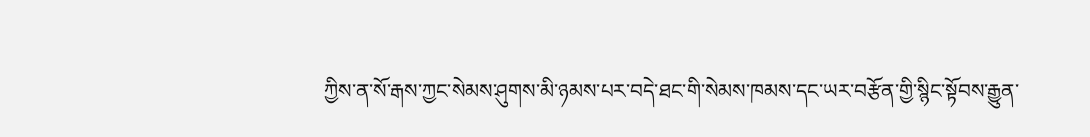ཀྱིས་ན་སོ་རྒས་ཀྱང་སེམས་ཤུགས་མི་ཉམས་པར་བདེ་ཐང་གི་སེམས་ཁམས་དང་ཡར་བརྩོན་གྱི་སྙིང་སྟོབས་རྒྱུན་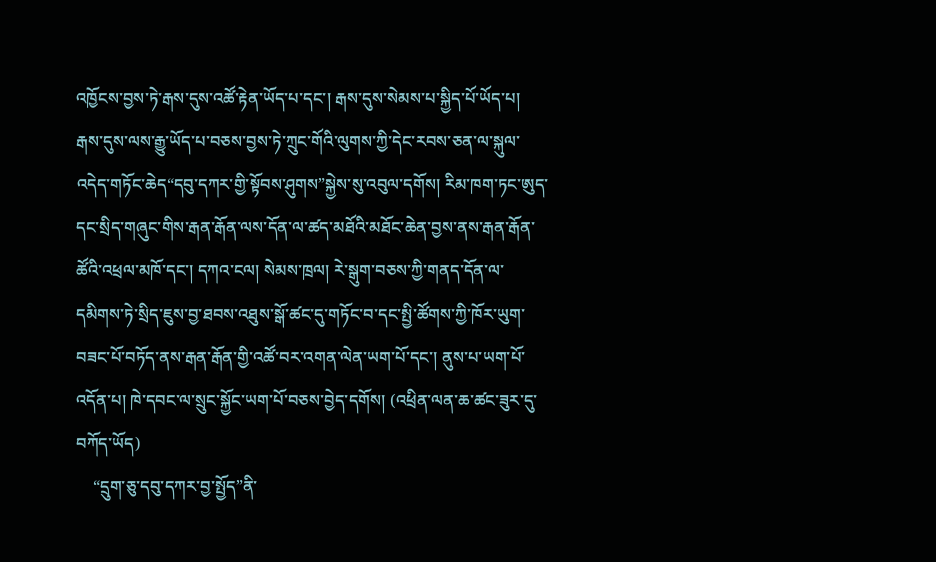འཁྱོངས་བྱས་ཏེ་རྒས་དུས་འཚོ་རྟེན་ཡོད་པ་དང་། རྒས་དུས་སེམས་པ་སྐྱིད་པོ་ཡོད་པ། རྒས་དུས་ལས་རྒྱུ་ཡོད་པ་བཅས་བྱས་ཏེ་ཀྲུང་གོའི་ལུགས་ཀྱི་དེང་རབས་ཅན་ལ་སྐུལ་འདེད་གཏོང་ཆེད“དབུ་དཀར་གྱི་སྟོབས་ཤུགས”སྐྱེས་སུ་འབུལ་དགོས། རིམ་ཁག་ཏང་ཨུད་དང་སྲིད་གཞུང་གིས་རྒན་རྒོན་ལས་དོན་ལ་ཚད་མཐོའི་མཐོང་ཆེན་བྱས་ནས་རྒན་རྒོན་ཚོའི་འཕྲལ་མཁོ་དང་། དཀའ་ངལ། སེམས་ཁྲལ། རེ་སྒུག་བཅས་ཀྱི་གནད་དོན་ལ་དམིགས་ཏེ་སྲིད་ཇུས་བྱ་ཐབས་འཐུས་སྒོ་ཚང་དུ་གཏོང་བ་དང་སྤྱི་ཚོགས་ཀྱི་ཁོར་ཡུག་བཟང་པོ་བཏོད་ནས་རྒན་རྒོན་གྱི་འཚོ་བར་འགན་ལེན་ཡག་པོ་དང་། ནུས་པ་ཡག་པོ་འདོན་པ། ཁེ་དབང་ལ་སྲུང་སྐྱོང་ཡག་པོ་བཅས་བྱེད་དགོས། (འཕྲིན་ལན་ཆ་ཚང་ཟུར་དུ་བཀོད་ཡོད)
    “དྲུག་ཅུ་དབུ་དཀར་བྱ་སྤྱོད”ནི་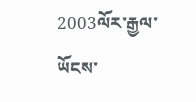2003ལོར་རྒྱལ་ཡོངས་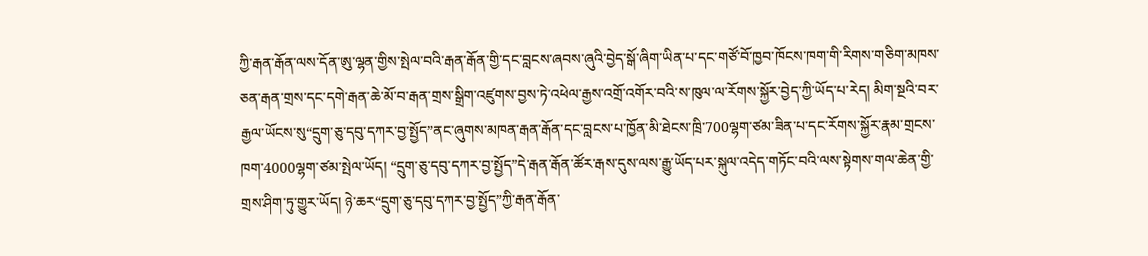ཀྱི་རྒན་རྒོན་ལས་དོན་ཨུ་ལྷན་གྱིས་སྤེལ་བའི་རྒན་རྒོན་གྱི་དང་བླངས་ཞབས་ཞུའི་བྱེད་སྒོ་ཞིག་ཡིན་པ་དང་གཙོ་བོ་ཁྱབ་ཁོངས་ཁག་གི་རིགས་གཅིག་མཁས་ཅན་རྒན་གྲས་དང་དགེ་རྒན་ཆེ་མོ་བ་རྒན་གྲས་སྒྲིག་འཛུགས་བྱས་ཏེ་འཕེལ་རྒྱས་འགྲོ་འགོར་བའི་ས་ཁུལ་ལ་རོགས་སྐྱོར་བྱེད་ཀྱི་ཡོད་པ་རེད། མིག་སྔའི་བར་རྒྱལ་ཡོངས་སུ“དྲུག་ཅུ་དབུ་དཀར་བྱ་སྤྱོད”ནང་ཞུགས་མཁན་རྒན་རྒོན་དང་བླངས་པ་ཁྱོན་མི་ཐེངས་ཁྲི་700ལྷག་ཙམ་ཟིན་པ་དང་རོགས་སྐྱོར་རྣམ་གྲངས་ཁག་4000ལྷག་ཙམ་སྤེལ་ཡོད། “དྲུག་ཅུ་དབུ་དཀར་བྱ་སྤྱོད”དེ་རྒན་རྒོན་ཚོར་རྒས་དུས་ལས་རྒྱུ་ཡོད་པར་སྐུལ་འདེད་གཏོང་བའི་ལས་སྟེགས་གལ་ཆེན་གྱི་གྲས་ཤིག་ཏུ་གྱུར་ཡོད། ཉེ་ཆར“དྲུག་ཅུ་དབུ་དཀར་བྱ་སྤྱོད”ཀྱི་རྒན་རྒོན་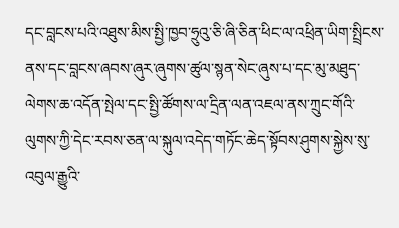དང་བླངས་པའི་འཐུས་མིས་སྤྱི་ཁྱབ་ཧྲུའུ་ཅི་ཞི་ཅིན་ཕིང་ལ་འཕྲིན་ཡིག་སྤྲིངས་ནས་དང་བླངས་ཞབས་ཞུར་ཞུགས་ཚུལ་སྙན་སེང་ཞུས་པ་དང་མུ་མཐུད་ལེགས་ཆ་འདོན་སྤེལ་དང་སྤྱི་ཚོགས་ལ་དྲིན་ལན་འཇལ་ནས་ཀྲུང་གོའི་ལུགས་ཀྱི་དེང་རབས་ཅན་ལ་སྐུལ་འདེད་གཏོང་ཆེད་སྟོབས་ཤུགས་སྐྱེས་སུ་འབུལ་རྒྱུའི་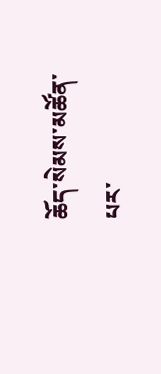ཆོད་སེམས་མཚོན་པར་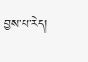བྱས་པ་རེད།